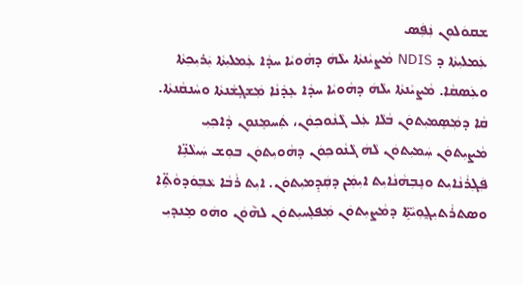ܫܩܘܿܠܘܼܢ ܢܲܦܲܣ
ܥܲܡܠܝܼܬܵܐ ܕ NDIS ܡܵܨܝܵܢܬܵܐ ܝܠܵܗܿ ܕܗܵܘܝܵܐ ܚܕܵܐ ܥܲܡܠܝܼܬܵܐ ܝܲܪܝܼܟܼܬܵܐ ܘܥܲܣܩܵܐ. ܡܵܨܝܵܢܬܵܐ ܝܠܵܗܿ ܕܗܵܘܝܵܐ ܚܕܵܐ ܥܸܕܵܢܵܐ ܡܲܫܓܼܸܫܵܢܬܵܐ ܘܚܵܢܩܵܢܬܵܐ. ܩܵܐ ܕܡܲܣܸܡܝܼܬܘܿܢ ܒܵܠܵܐ ܥܲܠ ܓܵܢܵܘܟܼܘܿܢ، ܬܲܚܡܸܢܘܼܢ ܕܵܐܟܼܝܼ ܡܵܨܝܼܬܘܿܢ ܚܲܡܝܼܬܘܿܢ ܠܵܗܿ ܓܵܢܵܘܟܼܘܿܢ ܕܗܵܘܝܼܬܘܿܢ ܒܘܼܫ ܚܲܝܠܵܢܹ̈ܐ ܦܲܓܼܪܵܢܵܐܝܼܬ ܘܢܸܒܼܗܵܢܵܐܝܼܬ ܐܝܼܡܲܢ ܕܩܲܕܸܡܝܼܬܘܿܢ. ܐܝܼܬ ܪܵܒܵܐ ܥܵܒܼܘܿܕܘܵܬܹ̈ܐ ܘܣܬܪܵܬܝܼܓ̰ܘܼܝܵܬܹ̈ܐ ܕܡܵܨܝܼܬܘܿܢ ܡܲܦܠܸܚܝܼܬܘܿܢ ܠܗ݉ܘܿܢ ܘܗܿܘ ܡܸܢܕܝܼ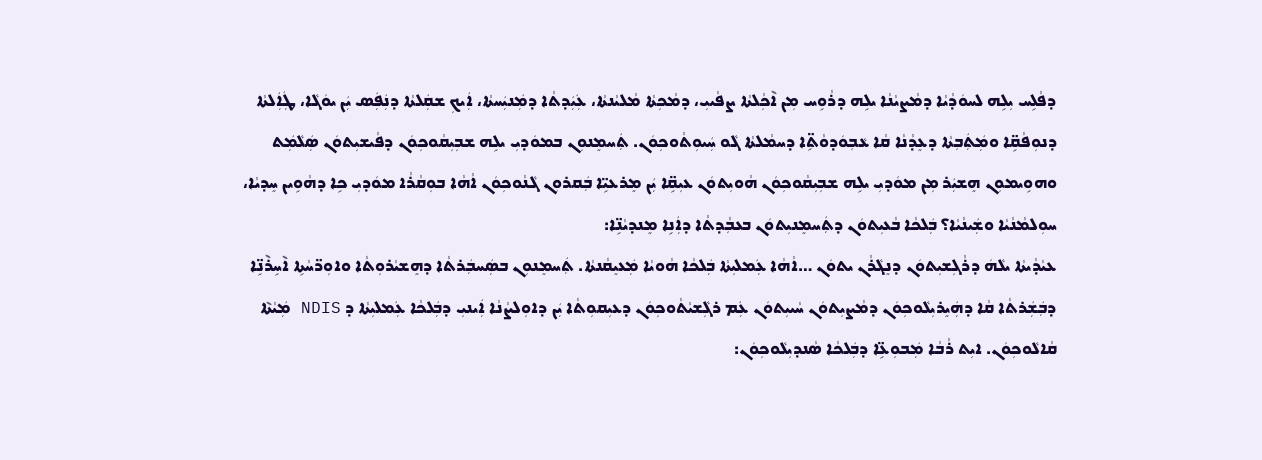ܕܦܵܠܹܚ ܝܼܠܹܗ ܠܚܘܿܕܵܝܵܐ ܕܡܵܨܝܵܢܵܐ ܝܠܹܗ ܕܪܵܘܹܚ ܡܼܢ ܐ݉ܟܼܵܠܬܵܐ ܨܦܵܝܝܼ، ܕܡܵܟܼܬܵܐ ܡܵܠܝܵܢܬܵܐ، ܥܲܝܲܕܬܵܐ ܕܡܲܢܝܲܚܬܵܐ، ܐܲܝܟܼ ܫܩܲܠܬܵܐ ܕܢܲܦܲܣ ܝܲܢ ܝܘܿܓܵܐ، ܛܲܐܲܠܬܵܐ ܕܢܘܼܦܵܩܹ̈ܐ ܘܡܲܬܲܒܼܬܵܐ ܕܥܸܕܵܢܵܐ ܩܵܐ ܥܵܒܼܘܿܕܘܵܬܹ̈ܐ ܕܚܡܵܠܬܵܐ ܓܵܘ ܚܲܝܘܼܬܵܘܟܼܘܿܢ. ܬܲܚܡܸܢܘܼܢ ܒܡܘܿܕܝܼ ܝܠܹܗ ܫܒܼܝܼܩܵܘܟܼܘܿܢ ܕܦܵܝܫܝܼܬܘܿܢ ܣܲܠܵܡܲܬ ܘܗܘܹܝܡܘܼܢ ܗܸܫܝܲܪ ܡܼܢ ܡܘܿܕܝܼ ܝܠܹܗ ܫܒܼܝܼܩܵܘܟܼܘܿܢ ܗܵܘܝܼܬܘܿܢ ܥܝܼܩܹ̈ܐ ܝܲܢ ܡܸܪܥܝܹ̈ܐ ܒܲܩܪܘܼܢ ܓܵܢܵܘܟܼܘܿܢ ܐܵܗܵܐ ܒܘܼܩܵܪܵܐ ܡܘܿܕܝܼ ܟܹܐ ܕܗܵܘܹܝܢ ܚܸܕܝܵܐ، ܚܘܼܠܡܵܢܵܝܵܐ ܘܫܲܝܢܵܝܵܐ؟ ܒܲܠܟܵܐ ܒܵܥܝܼܬܘܿܢ ܕܬܲܚܡܸܢܝܼܬܘܿܢ ܒܥܒܼܵܕܬܵܐ ܕܐܲܢܹܐ ܡܸܢܕܝܵܢܹ̈ܐ:
ܥܝܵܕܵܝܬܵܐ ܝܠܵܗܿ ܕܪܵܓܼܫܝܼܬܘܿܢ ܕܢܸܓܵܪܵܢ ܝܬܘܿܢ …ܐܵܗܵܐ ܥܲܡܠܝܼܬܵܐ ܒܲܠܟܵܐ ܗܵܘܝܵܐ ܡܲܥܝܸܩܵܢܬܵܐ. ܬܲܚܡܸܢܘܼܢ ܒܣܲܚܒܲܪܬܵܐ ܕܗܸܫܝܵܪܘܼܬܵܐ ܘܐܘܼܖ̈ܚܵܬܹܐ ܐ݉ܚܹܪ݉ܢܹ̈ܐ ܕܒܲܫܲܪܬܵܐ ܩܵܐ ܕܗܲܝܸܪܝܼܠܵܘܟܼܘܿܢ ܕܡܵܨܝܼܬܘܿܢ ܚܵܝܝܼܬܘܿܢ ܥܲܡ ܪܓܼܵܫܝܵܬܵܘܟܼܘܿܢ ܕܥܝܼܩܘܼܬܵܐ ܝܲܢ ܕܐܘܼܠܨܵܢܵܐ ܐܲܝܢܝܼ ܕܒܲܠܟܵܐ ܥܲܡܠܝܼܬܵܐ ܕ NDIS ܡܲܝܵܬ݉ܐ ܩܵܐܠܵܘܟܼܘܿܢ. ܐܝܼܬ ܪܵܒܵܐ ܡܲܒܘܼܥܹ̈ܐ ܕܒܲܠܟܵܐ ܣܵܢܕܝܼܠܵܘܟܼܘܿܢ: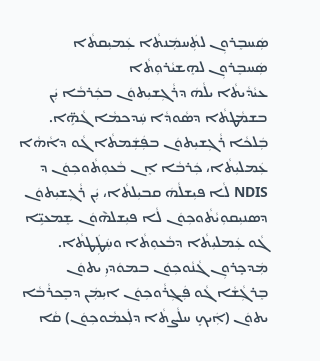ܣܲܚܒܸܪܘܼܢ ܠܬܲܚܡܲܢܬܵܐ ܥܲܡܝܼܩܬܵܐ
ܣܲܚܒܸܪܘܼܢ ܠܗܸܫܝܵܪܘܼܬܵܐ
ܥܝܵܕܵܝܬܵܐ ܝܠܵܗܿ ܕܪܵܓܼܫܝܼܬܘܿܢ ܒܟܲܪܒܵܐ ܝܲܢ ܒܫܡܵܛܬܵܐ ܕܣܵܘܕܵܐ ܚܲܕܟܡܵܐ ܓܵܗܹ̈ܐ. ܒܲܠܟܵܐ ܪܵܓܼܫܝܼܬܘܿܢ ܒܦܲܫܲܡܬܵܐ ܓܵܘ ܕܐܵܗܵܐ ܥܲܡܠܝܼܬܵܐ، ܟܲܪܒܵܐ ܐܸܢ ܒܵܥܘܼܬܵܘܟܼܘܿܢ ܕ NDIS ܠܵܐ ܦܝܼܫܠܵܗܿ ܩܒܝܼܠܬܵܐ، ܝܲܢ ܪܵܓܼܫܝܼܬܘܿܢ ܕܣܢܝܼܩܘܼܝܵܬܵܘܟܼܘܿܢ ܠܵܐ ܦܝܼܫܠܗ݉ܘܿܢ ܫܸܡܥܝܹ̈ܐ ܓܵܘ ܥܲܡܠܝܼܬܵܐ ܕܒܵܥܘܼܬܵܐ ܘܚܲܛܲܛܬܵܐ. ܡܲܕܟܼܸܪܘܼܢ ܓܵܢܵܘܟܼܘܿܢ ܒܡܘܿܕܝܼ ܝܬܘܿܢ ܒܸܪܓܼܵܫܵܐ ܓܵܘ ܦܲܓܼܪܵܘܟܼܘܿܢ ܐܝܼܡܲܢ ܕܒܸܟܪܵܒܵܐ ܝܬܘܿܢ (ܐܲܝܟܸܼ ܚܠܵܨܬܵܐ ܕܠܲܥܡܵܘܟܼܘܿܢ) ܩܵܐ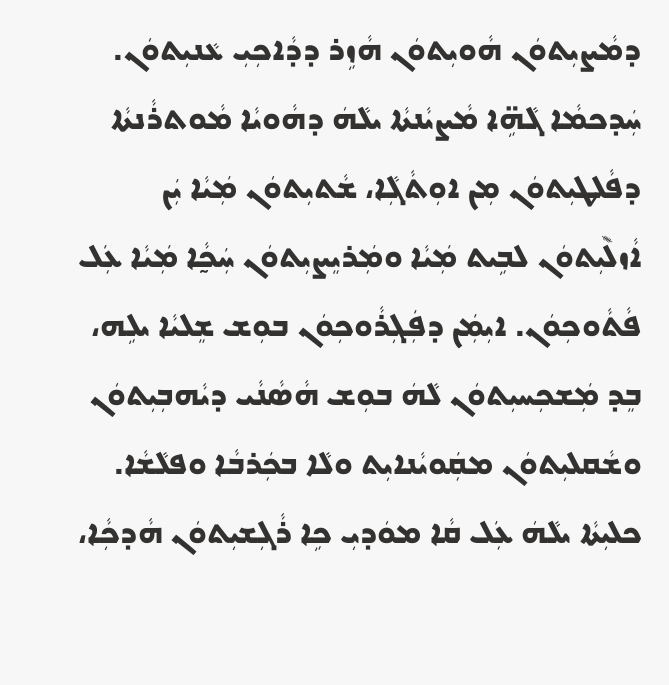ܕܡܵܨܝܼܬܘܿܢ ܗܵܘܝܼܬܘܿܢ ܗܵܙܹܪ ܕܕܵܐܟܼܝܼ ܥܵܢܝܼܬܘܿܢ. ܚܲܕܟܡܵܐ ܓܵܗܹ̈ܐ ܡܵܨܝܵܢܬܵܐ ܝܠܵܗܿ ܕܗܵܘܝܵܐ ܡܵܘܬܪܵܢܬܵܐ ܕܦܵܠܛܝܼܬܘܿܢ ܡܼܢ ܐܘܼܬܵܓܼܵܐ، ܫܵܬܝܼܬܘܿܢ ܡܲܝܵܐ ܝܲܢ ܐܵܙܠ݉ܝܼܬܘܿܢ ܠܒܹܝܬ ܡܲܝܵܐ ܘܡܲܪܝܸܨܝܼܬܘܿܢ ܚܲܟ̰ܵܐ ܡܲܝܵܐ ܥܲܠ ܦܵܬܵܘܟܼܘܿܢ. ܐܝܼܡܲܢ ܕܦܲܓܼܪܵܘܟܼܘܿܢ ܒܘܼܫ ܫܸܠܝܵܐ ܝܠܹܗ، ܒܸܕ ܡܲܫܟܼܚܝܼܬܘܿܢ ܠܵܗܿ ܒܘܼܫ ܗܵܣܵܢܵܝ ܕܝܵܗܒܼܝܼܬܘܿܢ ܘܫܵܩܠܝܼܬܘܿܢ ܡܩܲܘܝܵܢܐܝܼܬ ܘܠܵܐ ܒܟܲܪܒܵܐ ܘܦܠܵܫܵܐ.
ܟܠܝܼܬܵܐ ܝܠܵܗܿ ܥܲܠ ܩܵܐ ܡܘܿܕܝܼ ܟܹܐ ܪܵܓܼܫܝܼܬܘܿܢ ܗܵܕܟܼܵܐ،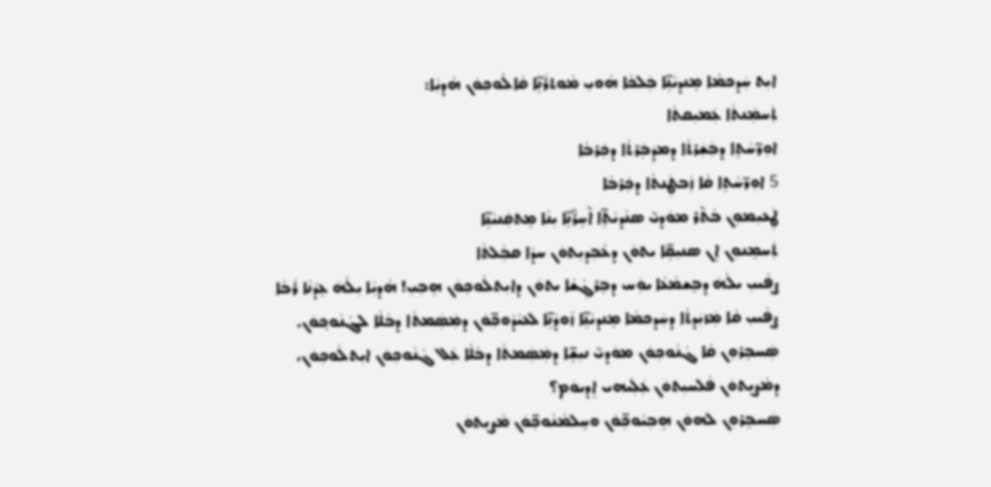ܐܝܼܬ ܚܲܕܟܡܵܐ ܡܸܢܕܝܵܢܹ̈ܐ ܒܲܠܟܵܐ ܗܵܘܝܼ ܡܵܘܬܪܵܢܹ̈ܐ ܩܵܐܠܵܘܟܼܘܿܢ ܗܵܕܝܼܵܐ:
ܬܲܚܡܲܢܬܵܐ ܥܲܡܝܼܩܬܵܐ
ܐܘܼܖ̈ܚܵܬܹܐ ܕܒܲܫܲܪܬܵܐ ܕܡܕܲܒܲܪܬܵܐ ܕܟܲܪܒܵܐ
5 ܐܘܼܖ̈ܚܵܬܹܐ ܩܵܐ ܙܲܒܛܲܢܬܵܐ ܕܟܲܪܒܵܐ
ܛܲܥܝܼܡܘܼܢ ܒܵܬ݉ܪ ܡܘܿܕܝ݉ ܣܢܵܕܝܵܬܹ̈ܐ ܐ݉ܚܹܪ݉ܢܹ̈ܐ ܝܼܢܵܐ ܡܸܬܩܲܢܝܵܢܹ̈ܐ
ܬܲܚܡܸܢܘܼܢ ܐܸܢ ܣܢܝܼܩܹ̈ܐ ܝܬܘܿܢ ܕܥܵܒܼܕܝܼܬܘܿܢ ܚܕܵܐ ܩܒܼܵܠܬܵܐ
ܨܦܵܝܝܼ ܝܠܵܗܿ ܕܒܸܫܡܵܥܵܐ ܝܘܲܚ ܕܒܸܪܓܼܵܫܵܐ ܝܬܘܿܢ ܕܐܝܼܬܠܵܘܟܼܘܿܢ ܗܹܒܼܝܼ! ܗܵܕܝܼܵܐ ܝܼܠܵܗܿ ܥܸܕܵܢܵܐ ܪܵܒܵܐ ܨܦܵܝܝܼ ܩܵܐ ܡܲܙܝܲܕܬܵܐ ܕܚܲܕܟܡܵܐ ܡܸܢܕܝܵܢܹ̈ܐ ܙܵܘܕܵܢܹ̈ܐ ܠܥܝܵܕܵܘܟܼ̈ܘܿܢ ܕܡܲܣܲܡܬܵܐ ܕܒܵܠܵܐ ܠܓܵܢܵܘܟ݂ܘܿܢ.
ܣܲܚܒܸܪܘܼܢ ܩܵܐ ܓܵܢܵܘܟܼܘܿܢ ܡܘܿܕܝ݉ ܢܝܼܫܹ̈ܐ ܕܡܲܣܲܡܬܵܐ ܕܒܵܠܵܐ ܥܲܠ ܓܵܢܵܘܟܼܘܿܢ ܐܝܼܬܠܵܘܟܼܘܿܢ، ܕܡܵܨܝܼܬܘܿܢ ܦܵܠܚܝܼܬܘܿܢ ܥܲܠܲܝܗܝ ܐܸܕܝܘܿܡ؟
ܣܲܚܒܸܪܘܼܢ ܠܗܘܿܢ ܗܹܒܼܝܵܘܟܼ̈ܘܿܢ ܘܚܸܠܡܵܢܵܘܟܼ̈ܘܿܢ ܡܵܨܝܼܬܘܿܢ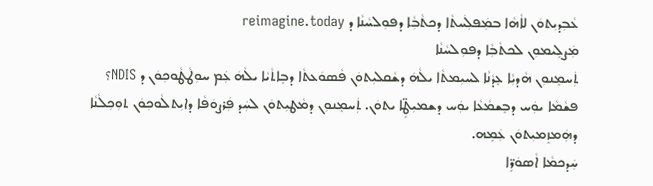ܥܵܒܼܕܝܼܬܘܿܢ ܠܐܵܗܵܐ ܒܡܲܦܠܲܚܬܵܐ ܕܟܬܵܒܼܵܐ ܕܦܘܼܠܚܵܢܵܐ ܕ reimagine.today
ܡܲܨܠܹܝܡܘܼܢ ܠܟܬܵܒܼܵܐ ܕܦܘܼܠܚܵܢܵܐ
ܬܲܚܡܸܢܘܼܢ ܗܵܕܝܼܵܐ ܥܸܕܵܢܵܐ ܠܚܝܼܡܬܵܐ ܝܠܵܗܿ ܕܫܵܩܠܝܼܬܘܿܢ ܦܵܣܘܿܥܬܵܐ ܕܒܹܐܬܵܝܵܐ ܝܠܵܗܿ ܥܲܡ ܚܘܼܛܵܛܵܘܟܼܘܿܢ ܕ NDIS؟
ܦܫܵܡܵܐ ܝܘܲܚ ܕܒܸܫܡܵܥܵܐ ܝܘܲܚ ܕܫܡܝܼܛܹ̈ܐ ܝܬܘܿܢ. ܬܲܚܡܸܢܘܼܢ ܕܡܵܛܝܼܬܘܿܢ ܠܚܲܕ ܦܲܪܨܘܿܦܵܐ ܕܐܝܼܬܠܵܘܟܼܘܿܢ ܬܘܼܟܼܠܵܢܵܐ ܕܗܲܡܙܸܡܝܼܬܘܿܢ ܥܲܡܹܗ.
ܚܲܕܟܡܵܐ ܐܵܣܘܿܖܹ̈ܐ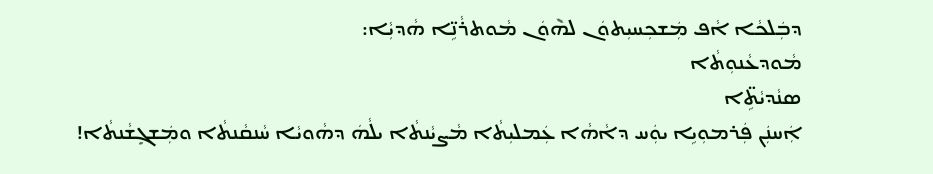ܕܒܲܠܟܵܐ ܐܵܦ ܡܲܫܟܼܚܝܼܬܘܿܢ ܠܗ݉ܘܿܢ ܡܵܘܬܪܵܢܹ̈ܐ ܗܵܕܝܼܵܐ:
ܡܵܘܕܥܵܢܘܼܬܵܐ
ܣܢܵܕܝܵܬܹ̈ܐ
ܐܲܚܢܲܢ ܦܲܪܡܘܼܝܹܐ ܝܘܲܚ ܕܐܵܗܵܐ ܥܲܡܠܝܼܬܵܐ ܡܵܨܝܵܢܬܵܐ ܝܠܵܗܿ ܕܗܵܘܝܵܐ ܚܵܢܩܵܢܬܵܐ ܘܡܲܫܓܼܸܫܵܢܬܵܐ!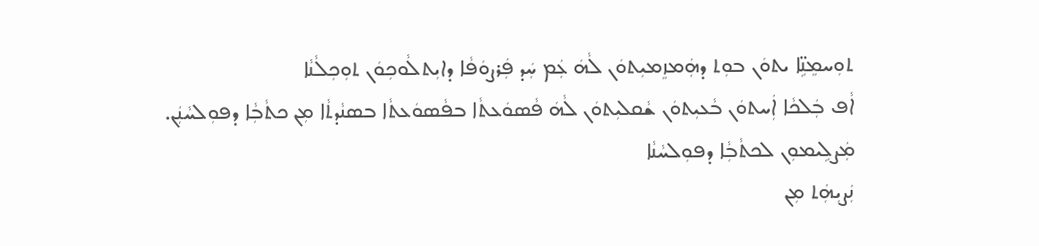ܬܘܼܚܡܸܢܹ̈ܐ ܝܬܘܿܢ ܒܘܼܬ ܕܗܲܡܙܸܡܝܼܬܘܿܢ ܠܵܗܿ ܥܲܡ ܚܲܕ ܦܲܪܨܘܿܦܵܐ ܕܐܝܼܬܠܵܘܟܼܘܿܢ ܬܘܼܟܼܠܵܢܵܐ
ܐܵܦ ܒܲܠܟܵܐ ܐܲܚܬܘܿܢ ܒܵܥܝܼܬܘܿܢ ܫܵܩܠܝܼܬܘܿܢ ܠܵܗܿ ܦܵܣܘܿܥܬܵܐ ܒܦܵܣܘܿܥܬܵܐ ܒܣܢܵܕܬܵܐ ܡܼܢ ܟܬܵܒܼܵܐ ܕܦܘܼܠܚܵܢܲܢ.
ܡܲܨܠܹܝܡܘܼܢ ܠܟܬܵܒܼܵܐ ܕܦܘܼܠܚܵܢܵܐ
ܢܲܨܝܼܗܲܬ ܡܼܢ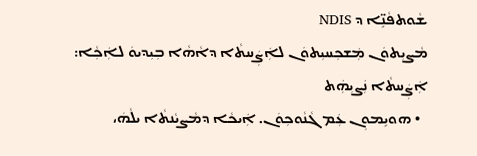ܫܵܘܬܦܵܢܹ̈ܐ ܕ NDIS
ܡܵܨܝܼܬܘܿܢ ܡܲܫܟܼܚܝܼܬܘܿܢ ܠܐܲܨܲܚܬܵܐ ܕܐܵܗܵܐ ܒܼܝܼܕܝܘܿ ܠܐܲܟܼܵܐ: ܐܲܨܲܚܬܵܐ ܢܲܨܝܼܗܲܬ
  • ܗܘܝܹܡܘܼܢ ܥܲܡ ܓܵܢܵܘܟܼܘܿܢ. ܐܲܝܟܵܐ ܕܡܵܨܝܵܢܬܵܐ ܝܠܵܗܿ،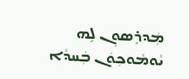ܡܲܕܪܸܣܘܼܢ ܠܹܗ ܝܵܘܡܵܘܟܼܘܿܢ ܒܲܚܕܵܐ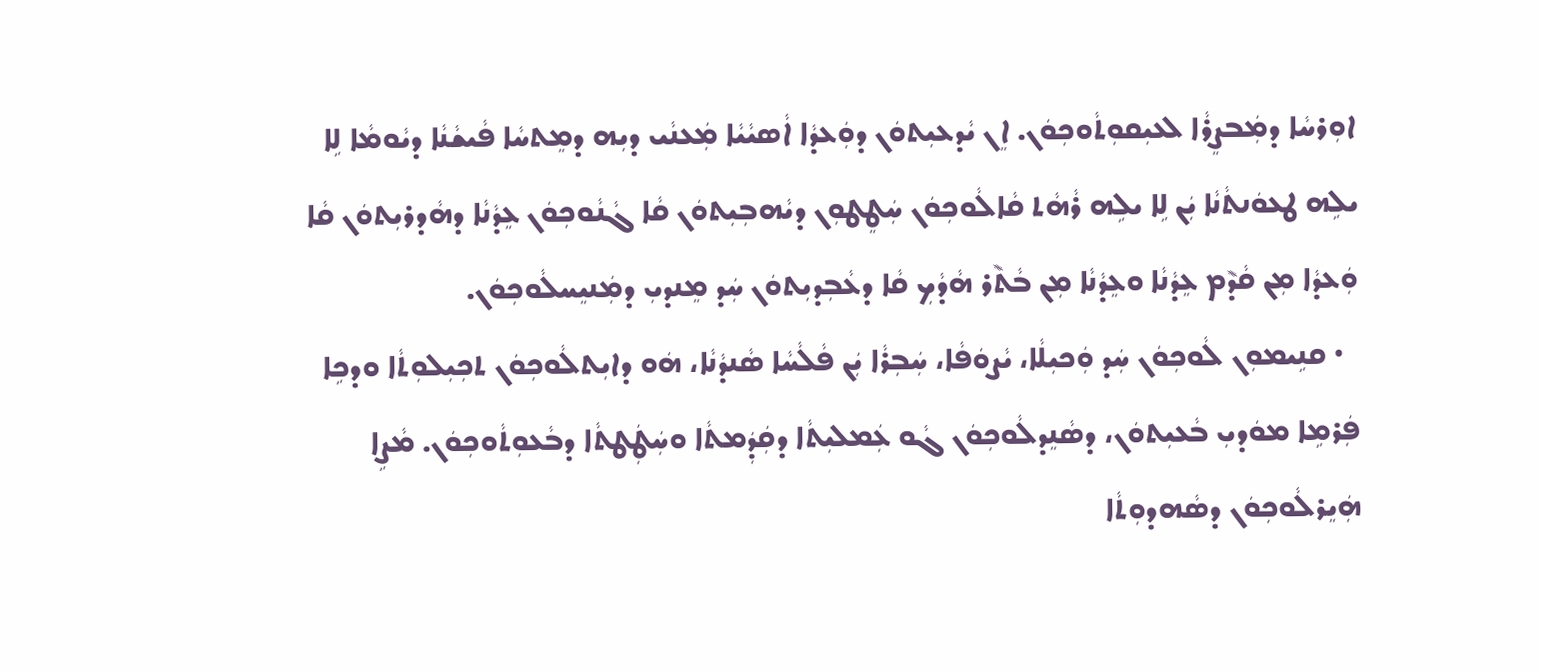ܐܘܼܪܚܵܐ ܕܡܲܒܨܸܪܵܐ ܠܥܝܼܩܘܼܬܵܘܟܼܘܿܢ. ܐܸܢ ܝܵܕܥܝܼܬܘܿܢ ܕܘܲܥܕܵܐ ܐܵܣܝܵܝܵܐ ܡܲܥܢܵܝ ܕܝܼܗ ܕܡܸܬܚܵܐ ܦܵܝܫܵܢܵܐ ܕܝܵܘܡܵܐ ܠܹܐ ܝܠܹܗ ܛܥܘܿܢܬܵܢܵܐ ܝܲܢ ܠܹܐ ܝܠܹܗ ܪܵܗܵܬ ܩܵܐܠܵܘܟܼܘܿܢ ܚܲܛܸܛܘܼܢ ܕܝܵܗܒܼܝܼܬܘܿܢ ܩܵܐ ܓܵܢܵܘܟܼܘܿܢ ܥܸܕܵܢܵܐ ܕܗܵܕܪܝܼܬܘܿܢ ܩܵܐ ܘܲܥܕܵܐ ܡܼܢ ܩܵܕ݉ܡ ܥܸܕܵܢܵܐ ܘܥܸܕܵܢܵܐ ܡܼܢ ܒܵܬ݉ܪ ܗܵܕܵܟܼ ܩܵܐ ܕܥܵܒܼܕܝܼܬܘܿܢ ܚܲܕ ܡܸܢܕܝܼ ܕܡܲܢܝܸܚܠܵܘܟܼܘܿܢ.
  • ܩܢܹܝܡܘܼܢ ܠܵܘܟܼܘܿܢ ܚܲܕ ܘܲܟܝܼܠܵܐ، ܝܵܨܘܿܦܵܐ، ܚܲܒܼܪܵܐ ܝܲܢ ܦܵܠܵܚܵܐ ܣܵܢܕܵܢܵܐ، ܗܿܘ ܕܐܝܼܬܠܵܘܟܼܘܿܢ ܬܟܼܝܼܠܘܼܬܵܐ ܘܕܟܹܐ ܦܲܪܡܹܐ ܡܘܿܕܝܼ ܒܵܥܝܼܬܘܿܢ، ܕܣܵܢܸܕܠܵܘܟܼܘܿܢ ܓܵܘ ܥܲܡܠܝܼܬܵܐ ܕܩܲܕܲܡܬܵܐ ܘܚܲܛܲܛܬܵܐ ܕܒܵܥܘܼܬܵܘܟܼܘܿܢ. ܡܵܨܹܐ ܗܲܝܸܪܠܵܘܟܼܘܿܢ ܕܣܵܗܕܘܼܬܵܐ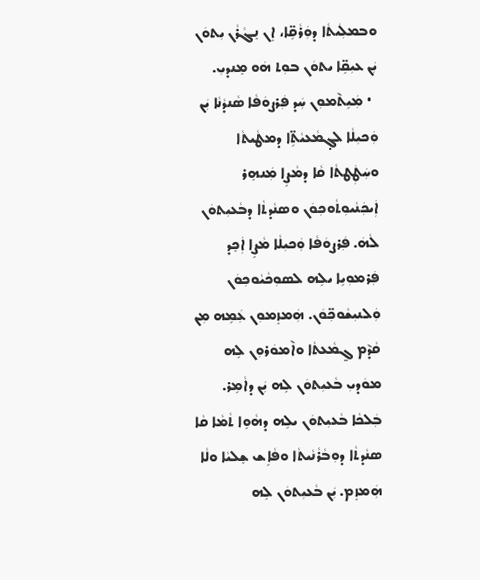ܘܒܡܠܲܝܬܵܐ ܕܘܲܪܵܩܹ̈ܐ، ܐܸܢ ܢܸܓܵܪܵܢ ܝܼܬܘܿܢ ܝܲܢ ܥܝܼܩܹ̈ܐ ܝܬܘܿܢ ܒܘܼܬ ܗܿܘ ܡܸܢܕܝܼ.
  • ܡܲܝܹܬ݉ܡܘܼܢ ܚܲܕ ܦܲܪܨܘܿܦܵܐ ܣܵܢܕܵܢܵܐ ܝܲܢ ܘܲܟܝܼܠܵܐ ܠܓ̣ܡܵܥܝܵܬܹ̈ܐ ܕܡܛܵܝܬܵܐ ܘܚܲܛܲܛܬܵܐ ܩܵܐ ܕܡܵܨܹܐ ܡܲܢܗܸܪ ܐܲܝܟܲܢܵܝܘܼܬܵܘܟܼܘܿܢ ܘܣܢܵܕܬܵܐ ܕܒܵܥܝܼܬܘܿܢ ܠܵܗܿ. ܦܲܪܨܘܿܦܵܐ ܘܲܟܝܼܠܵܐ ܡܵܨܹܐ ܐܲܟܸܕ  ܦܲܪܡܘܼܝܹܐ ܝܠܹܗ ܠܣܘܼܟܵܝܵܘܟܼܘܿܢ ܘܲܠܢܝܼܫܵܘܟܼ̈ܘܿܢ. ܗܲܡܙܸܡܘܼܢ ܥܲܡܹܗ ܡܼܢ ܩܵܕ݉ܡ ܓ̰ܡܵܥܬܵܐ ܘܐ݉ܡܘܿܪܘܼܢ ܠܹܗ ܡܘܿܕܝܼ ܒܵܥܝܼܬܘܿܢ ܠܹܗ ܝܲܢ ܕܐܵܡܹܪ. ܒܲܠܟܵܐ ܒܵܥܝܼܬܘܿܢ ܝܠܹܗ ܕܗܵܘܹܐ ܬܵܡܵܐ ܩܵܐ ܣܢܵܕܬܵܐ ܕܘܼܒܵܪܵܢܵܝܬܵܐ ܘܦܵܐܹܫ ܫܸܠܝܵܐ ܘܠܵܐ ܗܲܡܙܸܡ. ܝܲܢ ܒܵܥܝܼܬܘܿܢ ܠܹܗ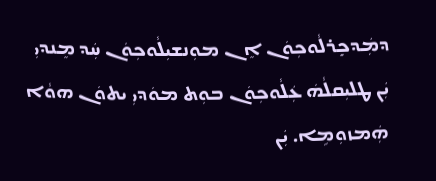ܕܡܲܕܟܼܸܪܠܵܘܟܼܘܿܢ ܐܸܢ ܡܘܼܢܫܝܼܠܵܘܟܼܘܿܢ ܚܲܕ ܡܸܢܕܝܼ ܝܲܢ ܛܠܝܼܩܠܵܗܿ ܥܲܠܵܘܟܼܘܿܢ ܒܘܼܬ ܡܘܿܕܝܼ ܝܬܘܿܢ ܗܘܵܐ ܗܲܡܙܘܼܡܹܐ. ܝܲܢ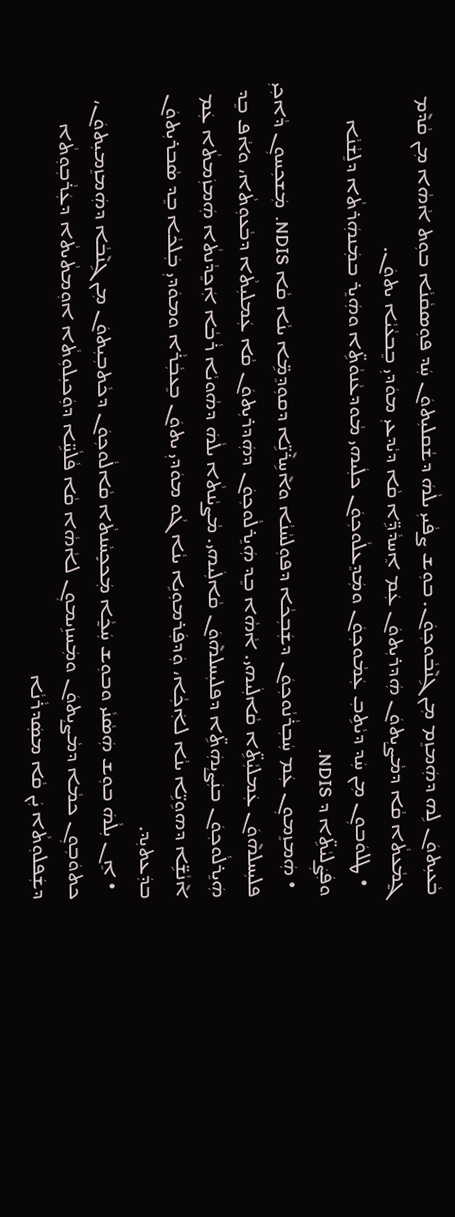ܒܵܥܝܼܬܘܿܢ ܠܹܗ ܕܗܲܡܙܸܡ ܡܼܢ ܓܹܢ݉ܒܵܘܟܼܘܿܢ. ܒܘܼܫ ܨܦܵܝܝܼ ܝܠܵܗܿ ܕܫܵܩܠܝܼܬܘܿܢ ܚܲܕ ܦܘܼܣܩܵܢܵܐ ܒܘܼܬ ܐܵܗܵܐ ܡܼܢ ܩܵܕ݉ܡ ܓ̰ܡܵܥܬܵܐ ܩܵܐ ܕܡܵܨܝܼܬܘܿܢ ܗܲܕܪܝܼܬܘܿܢ ܥܲܡ ܐܸܚܕܵܕܹ̈ܐ ܩܵܐ ܕܝܵܕܥܝܼ ܡܘܿܕܝܼ ܒܸܒܥܵܝܵܐ ܝܬܘܿܢ.
  • ܛܠܘܿܒܘܼܢ ܡܼܢ ܚܲܕ ܕܝܵܬܹܒܼ ܥܲܡܵܘܟܼܘܿܢ ܘܡܲܕܸܥܠܵܘܟܼܘܿܢ ܟܠܲܝܗܝ ܡܵܘܕܥܵܢܘܵܬܹ̈ܐ ܘܗܲܝܸܪ ܒܡܲܢܗܲܪܬܵܐ ܕܠܸܫܵܢܵܐ ܘܦܲܨܲܠܝܵܬܹ̈ܐ ܕ NDIS.
  • ܗܲܡܙܸܡܘܼܢ ܥܲܡ ܚܲܒܼܪܵܢܵܘܟܼܘܿܢ ܕܫܲܒܼܟܵܐ ܕܦܘܼܠܚܵܢܵܐ ܘܐ݉ܚܹܪ݉ܢܹ̈ܐ ܕܩܘܼܕܸܡܹ̈ܐ ܝܢܵܐ ܩܵܐ NDIS.  ܡܲܫܟܼܚܘܼܢ ܕܵܐܟܼܝܼ ܦܠܝܼܚܠܗ݉ܘܿܢ ܥܲܡܠܝܼܵܬܹ̈ܐ ܩܵܐܠܲܝܗܝ. ܐܵܗܵܐ ܒܸܕ ܗܲܝܸܪܠܵܘܟܼܘܿܢ ܕܗܲܕܪܝܼܬܘܿܢ ܩܵܐ ܥܲܡܠܝܼܬܵܐ ܕܒܵܥܘܼܬܵܐ، ܘܐܵܦ ܒܸܕ ܗܲܝܸܪܠܵܘܟܼܘܿܢ ܒܢܲܨܝܼܗܲܬܹ̈ܐ ܕܦܠܝܼܚܠܗ݉ܘܿܢ ܩܵܐܠܲܝܗܝ. ܡܵܨܝܵܢܬܵܐ ܝܠܵܗܿ ܕܗܵܘܝܵܐ ܪܵܒܵܐ ܐܲܟܸܕܵܢܬܵܐ ܗܲܡܙܲܡܬܵܐ ܥܲܡ ܐ݉ܢܵܫܹ̈ܐ ܕܗܘܹܝܹ̈ܐ ܝܢܵܐ ܠܐܲܟܼܵܐ، ܘܲܕܦܲܪܡܘܼܝܹܐ ܝܢܵܐ ܓܵܘ ܡܘܿܕܝܼ ܝܬܘܿܢ ܒܸܥܒܼܵܪܵܐ ܘܡܘܿܕܝܼ ܒܲܠܟܵܐ ܒܸܕ ܣܵܒܪܝܼܬܘܿܢ ܒܕܲܥܬܝܼܕ.
  • ܐܸܢ ܝܼܠܵܗܿ ܒܘܼܫ ܗܲܣܵܢܵܝ ܘܒܘܼܫ ܚܲܟ̰ܵܐ ܡܲܟܟܼܸܚܵܢܬܵܐ ܩܵܐܠܵܘܟܼܘܿܢ ܕܟܵܬܒܼܝܼܬܘܿܢ ܡܼܢ ܓܹܢ݉ܒܵܐ ܕܗܲܡܙܸܡܝܼܬܘܿܢ، ܟܬܘܿܒܼܘܼܢ ܟܡܵܐ ܕܡܵܨܝܼܬܘܿܢ ܘܡܲܚܙܹܝܡܘܼܢ ܠܐܵܗܵܐ ܩܵܐ ܦܵܠܵܚܹ̈ܐ ܕܘܲܟܝܼܠܘܼܬܵܐ ܐܘܼܡܬܵܝܬܵܐ ܕܥܲܪܵܒܼܘܼܬܵܐ ܕܫܲܦܠܘܼܬܵܐ ܝܲܢ ܩܵܐ ܡܣܲܕܪܵܢܵܐ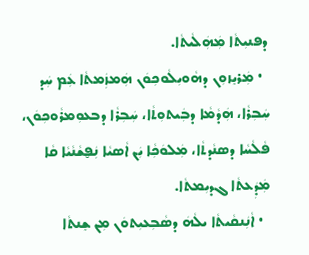ܕܦܢܝܼܬܵܐ ܡܲܗܲܠܵܝܬܵܐ.
  • ܡܲܪܝܸܙܘܼܢ ܕܗܵܘܝܼܠܵܘܟܼܘܿܢ ܗܲܡܙܲܡܬܵܐ ܥܲܡ ܚܲܕ ܚܲܒܼܪܵܐ، ܗܲܕܵܡܵܐ ܕܒܲܝܬܘܼܬܵܐ، ܚܲܒܼܪܵܐ ܕܒܥܘܼܡܪܵܘܟܼܘܿܢ، ܦܵܠܵܚܵܐ ܕܣܢܵܕܬܵܐ، ܡܲܠܘܿܟܼܵܐ ܝܲܢ ܐܵܣܝܵܐ ܢܲܦ̮ܫܵܢܵܝܵܐ ܩܵܐ ܡܲܕܲܥܬܵܐ ܓܕܝܼܡܬܵܐ.
  • ܐܵܢܲܢܩܵܝܬܵܐ ܝܠܵܗܿ ܕܣܵܒܼܥܝܼܬܘܿܢ ܡܼܢ ܫܸܢܬܵܐ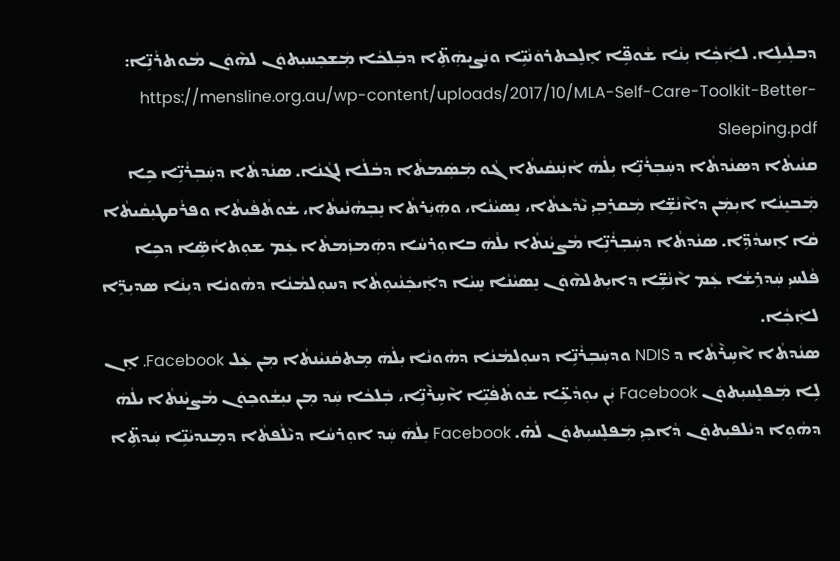ܕܒܠܲܝܠܹܐ. ܠܐܲܟܼܵܐ ܝܼܢܵܐ ܫܵܘܦܹ̈ܐ ܐܸܠܸܟܬܪܘܿܢܵܝܹ̈ܐ ܘܢܲܨܝܼܗܲܬܹ̈ܐ ܕܒܲܠܟܵܐ ܡܲܫܟܼܚܝܼܬܘܿܢ ܠܗ݉ܘܿܢ ܡܵܘܬܪܵܢܹ̈ܐ: https://mensline.org.au/wp-content/uploads/2017/10/MLA-Self-Care-Toolkit-Better-Sleeping.pdf
ܩܢܵܝܬܵܐ ܕܣܢܵܕܬܵܐ ܕܚܲܒܼܪܵܢܹ̈ܐ ܝܼܠܵܗܿ ܐܵܢܲܢܩܵܝܬܵܐ ܓܵܘ ܡܲܣܲܡܬܵܐ ܕܒܵܠܵܐ ܠܓܵܢܵܐ. ܣܢܵܕܬܵܐ ܕܚܲܒܼܪܵܢܹ̈ܐ ܟܹܐ ܡܲܒܝܸܢܵܐ ܐܝܼܡܲܢ ܕܐ݉ܢܵܫܹ̈ܐ ܡܲܩܪܸܒܼܝܼ ܝ݉ܕܵܥܬܵܐ، ܢܸܣܝܵܢܵܐ، ܘܗܲܝܲܪܬܵܐ ܢܸܒܼܗܵܢܵܝܬܵܐ، ܫܵܘܬܵܦܵܝܬܵܐ ܘܦܪܵܩܛܝܼܩܵܝܬܵܐ ܩܵܐ ܐܸܚܕܵܕܹ̈ܐ. ܣܢܵܕܬܵܐ ܕܚܲܒܼܪܵܢܹ̈ܐ ܡܵܨܝܵܢܬܵܐ ܝܠܵܗܿ ܒܐܘܼܪܚܵܐ ܕܗܲܡܙܲܡܬܵܐ ܥܲܡ ܫܘܼܬܐܵܣܹ̈ܐ ܕܟܹܐ ܦܵܠܚܝܼ ܚܲܕܪܹܫܵܐ ܥܲܡ ܐ݉ܢܵܫܹ̈ܐ ܕܐܝܼܬܠܗ݉ܘܿܢ ܢܸܣܝܵܢܵܐ ܚܸܝܵܐ ܕܐܲܝܟܲܢܵܝܘܼܬܵܐ ܕܚܘܼܠܡܵܢܵܐ ܕܗܵܘܢܵܐ ܕܝܼܢܵܐ ܣܕܝܼܪܹ̈ܐ ܠܐܲܟܼܵܐ.
ܣܢܵܕܬܵܐ ܐ݉ܚܹܪ݉ܬܵܐ ܕ NDIS ܘܕܚܲܒܼܪܵܢܹ̈ܐ ܕܚܘܼܠܡܵܢܵܐ ܕܗܵܘܢܵܐ ܝܼܠܵܗܿ ܡܸܬܩܵܢܝܵܢܬܵܐ ܡܼܢ ܥܲܠ Facebook. ܐܸܢ ܠܹܐ ܡܲܦܠܸܚܝܼܬܘܿܢ Facebook ܝܲܢ ܝܘܼܕܵܥܹ̈ܐ ܫܵܘܬܵܦܵܝܹ̈ܐ ܐ݉ܚܹܪ݉ܢܹ̈ܐ، ܒܲܠܟܵܐ ܚܲܕ ܡܼܢ ܢܝܼܫܵܘܟܼܘܿܢ ܡܵܨܝܵܢܬܵܐ ܝܠܵܗܿ ܕܗܵܘܹܐ ܕܝܵܠܦܝܼܬܘܿܢ ܕܵܐܟܼܝܼ ܡܲܦܠܸܚܝܼܬܘܿܢ ܠܵܗ̇. Facebook ܝܼܠܵܗܿ ܚܲܕ ܐܘܼܪܚܵܐ ܕܝ݉ܠܵܦܬܵܐ ܕܡܸܢܕܝܵܢܹ̈ܐ ܚܲܕܬܹ̈ܐ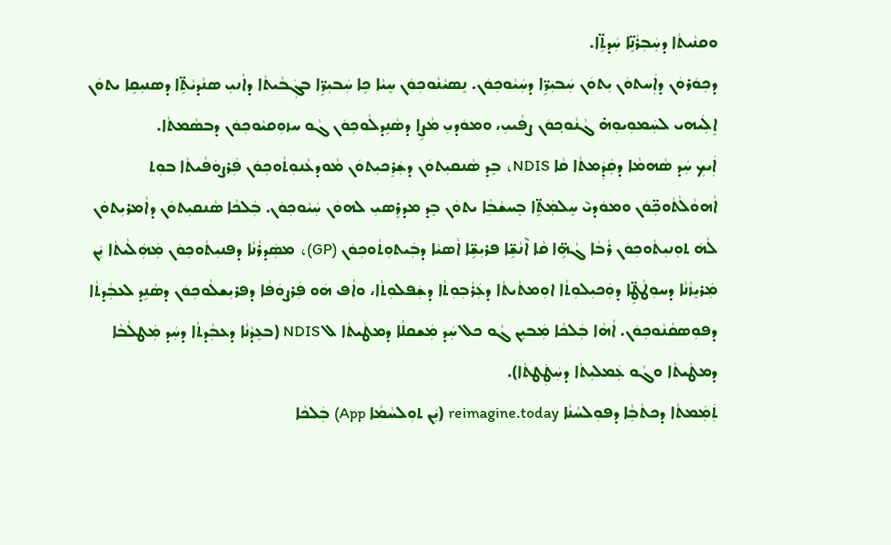ܘܩܢܵܝܬܵܐ ܕܚܲܒܼܪܵܢܹ̈ܐ ܚܲܕܬܹ̈ܐ.
ܕܟܼܘܿܪܘܿܢ ܕܐܲܚܬܘܿܢ ܝܼܬܘܿܢ ܚܲܒܝܼܪܹ̈ܐ ܕܚܲܝܵܘܟܼܘܿܢ. ܢܸܣܝܵܢܵܘܟܼܘܿܢ ܚܸܝܵܐ ܟܹܐ ܚܲܒܝܼܪܹ̈ܐ ܒܓܲܒܵܝܬܵܐ ܕܐܵܢܝܼ ܣܢܵܕܝܵܬܹ̈ܐ ܕܣܢܝܼܩܹܐ ܝܬܘܿܢ ܐܸܠܲܝܗܝ ܠܚܲܡܘܼܝܘܼܗ̇ ܓܵܢܵܘܟ݂ܘܿܢ ܨܦܵܝܝܼ، ܘܡܘܿܕܝܼ ܡܵܨܹܐ ܕܣܵܢܹܕܠܵܘܟܼܘܿܢ ܓܵܘ ܚܙܘܼܩܝܵܘܟܼܘܿܢ ܕܒܣܵܡܬܵܐ.
ܐܲܝܟܼ ܚܲܕ ܣܵܗܡܵܐ ܕܩܲܕܲܡܬܵܐ ܩܵܐ NDIS، ܒܸܕ ܣܵܢܩܝܼܬܘܿܢ ܕܫܲܪܸܟܝܼܬܘܿܢ ܡܵܘܕܥܵܢܘܼܬܵܘܟܼܘܿܢ ܦܲܪܨܘܿܦܵܝܬܵܐ ܒܘܼܬ ܐܵܗܘܵܠܵܬܵܘܟܼ̈ܘܿܢ ܘܡܘܿܕܝ݉ ܚܸܠܡܲܬܹ̈ܐ ܒܸܚܫܵܒܼܵܐ ܝܬܘܿܢ ܒܸܕ ܡܕܪܸܣܝܼ ܠܗܘܿܢ ܚܲܝܵܘܟܼܘܿܢ. ܒܲܠܟܵܐ ܣܵܢܩܝܼܬܘܿܢ ܕܐܵܡܪܝܼܬܘܿܢ ܠܵܗܿ ܬܘܼܢܝܼܬܵܘܟܼܘܿܢ ܪܵܒܵܐ ܓܵܗܹ̈ܐ ܩܵܐ ܐ݉ܢܵܫܹ̈ܐ ܦܪܝܼܫܹ̈ܐ ܐܵܣܝܵܐ ܕܒܲܝܬܘܼܬܵܘܟܼܘܿܢ (GP)، ܡܣܲܕܪܵܢܵܐ ܕܦܢܝܼܬܵܘܟܼܘܿܢ ܡܲܗܲܠܵܝܬܵܐ ܝܲܢ ܡܲܪܝܸܙܵܢܵܐ ܕܚܘܼܛܵܛܹ̈ܐ ܕܘܲܟܝܼܠܘܼܬܵܐ ܐܘܼܡܬܵܝܬܵܐ ܕܥܲܪܵܒܼܘܼܬܵܐ ܕܫܲܦܠܘܼܬܵܐ، ܘܐܵܦ ܗܿܘ ܦܲܪܨܘܿܦܵܐ ܕܦܪܝܼܫܠܵܘܟܼܘܿܢ ܕܣܵܢܹܕ ܠܥܒܼܵܕܬܵܐ ܕܦܘܼܣܩܵܢܵܘܟܼܘܿܢ. ܐܵܗܵܐ ܒܲܠܟܵܐ ܡܲܒܝܸܢ ܓܵܘ ܟܠ ܚܲܕ ܡܲܫܩܠܵܐ ܕܡܛܵܝܬܵܐ ܠ NDIS (ܒܥܸܕܵܢܵܐ ܕܥܒܼܵܕܬܵܐ ܕܚܲܕ ܡܲܛܠܵܒܵܐ ܕܡܛܵܝܬܵܐ ܘܓܵܘ ܥܲܡܠܝܼܬܵܐ ܕܚܲܛܲܛܬܵܐ).
ܬܲܡܲܡܬܵܐ ܕܟܬܵܒܼܵܐ ܕܦܘܼܠܚܵܢܵܐ reimagine.today (ܝܲܢ ܬܘܼܠܚܵܡܵܐ App) ܒܲܠܟܵܐ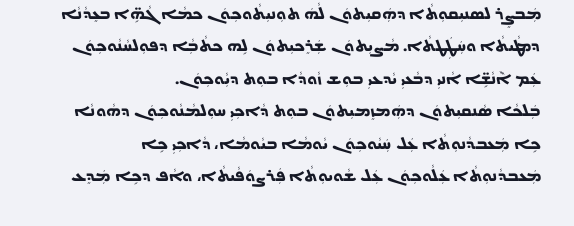ܡܲܒܨܸܪ ܠܣܢܝܼܩܘܼܬܵܐ ܕܗܲܩܝܼܬܘܿܢ ܠܵܗܿ ܬܘܼܢܝܼܬܵܘܟܼܘܿܢ ܟܡܵܐ ܓܵܗܹ̈ܐ ܒܥܸܕܵܢܵܐ ܕܡܛܵܝܬܵܐ ܘܚܲܛܲܛܬܵܐ. ܡܵܨܝܼܬܘܿܢ ܫܲܪܸܟܝܼܬܘܿܢ ܠܹܗ ܟܬܵܒܼܵܐ ܕܦܘܼܠܚܵܢܵܘܟܼܘܿܢ ܥܲܡ ܐ݉ܢܵܫܹ̈ܐ ܐܵܢܝܼ ܕܒܵܥܝܼ ܝܵܕܥܝܼ ܒܘܼܫ ܙܵܘܕܵܐ ܒܘܼܬ ܕܝܼܵܘܟܼܘܿܢ.
ܒܲܠܟܵܐ ܣܵܢܩܝܼܬܘܿܢ ܕܗܲܡܙܸܡܝܼܬܘܿܢ ܒܘܼܬ ܕܵܐܟܼܝܼ ܚܘܼܠܡܵܢܵܘܟܼܘܿܢ ܕܗܵܘܢܵܐ ܟܹܐ ܡܲܥܒܕܵܢܘܼܬܵܐ ܥܲܠ ܚܲܝܵܘܟܼܘܿܢ ܝܵܘܡܵܐ ܒܝܵܘܡܵܐ، ܕܵܐܟܼܝܼ ܟܹܐ ܡܲܥܒܕܵܢܘܼܬܵܐ ܥܲܠܵܘܟܼܘܿܢ ܥܲܠ ܫܵܘܝܘܼܬܵܐ ܦܲܪܨܘܿܦܵܝܬܵܐ، ܘܐܵܦ ܕܟܹܐ ܡܲܕܸܥ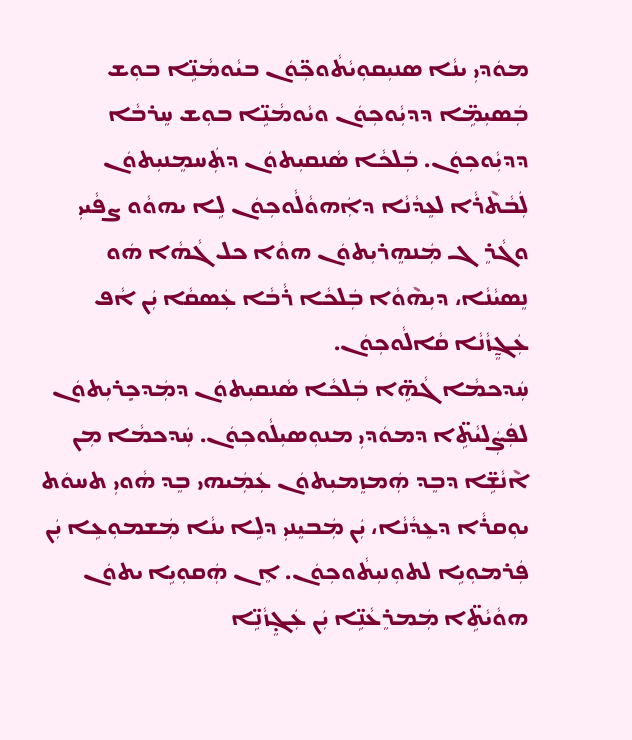ܡܘܿܕܝܼ ܝܢܵܐ ܣܢܝܼܩܘܼܝܵܬܵܘܟܼ̈ܘܿܢ ܒܝܵܘܡܵܢܹ̈ܐ ܒܘܼܫ ܒܲܣܝܼܡܹ̈ܐ ܕܕܝܼܵܘܟܼܘܿܢ ܘܝܵܘܡܵܢܹ̈ܐ ܒܘܼܫ ܚܸܪܒܵܐ ܕܕܝܼܵܘܟܼܘܿܢ. ܒܲܠܟܵܐ ܣܵܢܩܝܼܬܘܿܢ ܕܬܲܚܡܸܢܝܼܬܘܿܢ ܠܲܒܵܬ݉ܪܵܐ ܠܥܸܕܵܢܵܐ ܕܐܲܗܘܵܠܵܘܟܼܘܿܢ ܠܹܐ ܝܗܘܵܘ ܨܦܵܝܝܼ ܘܓܵܪܸܓ ܡܲܢܗܸܪܝܼܬܘܿܢ ܗܘܵܐ ܟܠ ܓܵܗܵܐ ܗܿܘ ܢܸܣܝܵܢܵܐ، ܕܝܼܗ݉ܘܵܐ ܒܲܠܟܵܐ ܪܵܒܵܐ ܥܲܣܩܵܐ ܝܲܢ ܐܵܦ ܥܲܓ̰ܸܙܵܢܵܐ ܩܵܐܠܵܘܟܼܘܿܢ.
ܚܲܕܟܡܵܐ ܓܵܗܹ̈ܐ ܒܲܠܟܵܐ ܣܵܢܩܝܼܬܘܿܢ ܕܡܲܕܟܼܸܪܝܼܬܘܿܢ ܠܦܲܨܲܠܝܵܬܹ̈ܐ ܕܡܘܿܕܝܼ ܡܢܘܼܣܝܼܠܵܘܟܼܘܿܢ. ܚܲܕܟܡܵܐ ܡܼܢ ܐ݉ܢܵܫܹ̈ܐ ܕܒܸܕ ܗܲܡܙܸܡܝܼܬܘܿܢ ܥܲܡܲܝܗܝ ܒܸܕ ܗܵܘܝܼ ܬܚܘܿܬ ܝܘܼܩܪܵܐ ܕܥܸܕܵܢܵܐ، ܝܲܢ ܡܲܒܝܸܢܝܼ ܕܠܹܐ ܝܢܵܐ ܡܲܫܡܘܼܥܹܐ ܝܲܢ ܦܲܪܡܘܼܝܹܐ ܠܬܘܼܢܝܼܬܵܘܟܼܘܿܢ. ܐܸܢ ܗܲܩܘܼܝܹܐ ܝܬܘܿܢ ܗܘܵܝܵܬܹ̈ܐ ܡܲܡܪܸܥܵܢܹ̈ܐ ܝܲܢ ܥܲܓ̣ܸܙܵܢܹ̈ܐ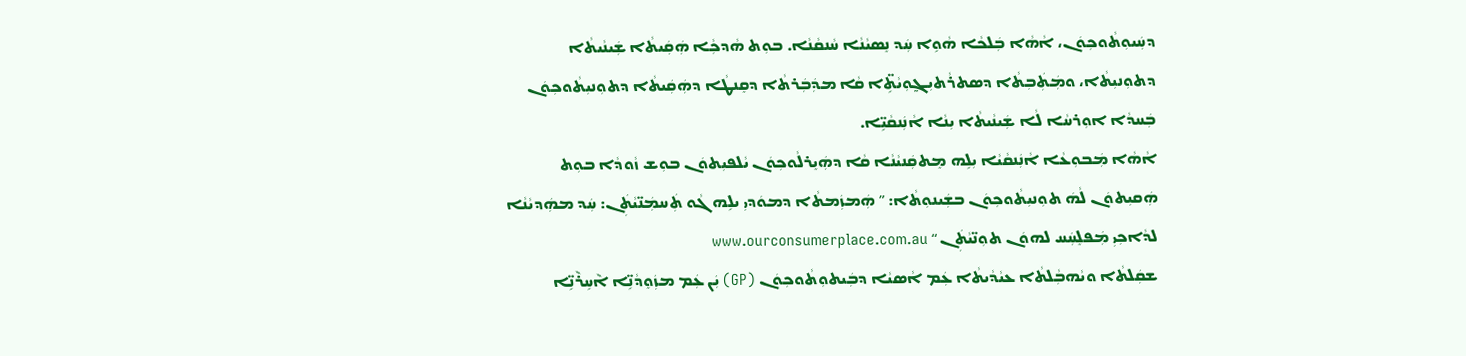ܕܚܲܝܘܼܬܵܘܟܼܘܿܢ، ܐܵܗܵܐ ܒܲܠܟܵܐ ܗܵܘܹܐ ܚܲܕ ܢܸܣܝܵܢܵܐ ܚܵܢܩܵܢܵܐ. ܒܘܼܬ ܗܵܕܟܼܵܐ ܗܲܩܲܝܬܵܐ ܫܲܝܢܵܝܬܵܐ ܕܬܘܼܢܝܼܬܵܐ، ܘܡܲܬܲܒܼܬܵܐ ܕܣܬܪܵܬܝܼܓ̰ܘܼܝܵܬܹ̈ܐ ܩܵܐ ܡܕܲܒܲܪܬܵܐ ܕܩܸܢܛܵܐ ܕܗܲܩܲܝܬܵܐ ܕܬܘܼܢܝܼܬܵܘܟܼܘܿܢ ܒܲܚܕܵܐ ܐܘܼܪܚܵܐ ܠܵܐ ܫܲܝܢܵܝܬܵܐ ܝܼܢܵܐ ܐܵܢܲܢܩܵܝܹ̈ܐ.
ܐܵܗܵܐ ܡܲܒܘܼܥܵܐ ܐܵܢܲܢܩܵܝܵܐ ܝܼܠܹܗ ܡܸܬܩܲܢܝܵܢܵܐ ܩܵܐ ܕܗܲܝܸܪܠܵܘܟܼܘܿܢ ܝܵܠܦܝܼܬܘܿܢ ܒܘܼܫ ܙܵܘܕܵܐ ܒܘܼܬ ܗܲܩܝܼܬܘܿܢ ܠܵܗܿ ܬܘܼܢܝܼܬܵܘܟܼܘܿܢ ܒܫܲܝܢܘܼܬܵܐ: ” ܗܲܡܙܲܡܬܵܐ ܕܡܘܿܕܝܼ ܝܠܹܗ ܓܵܘ ܬܲܚܡܲܢ̈ܝܵܬܲܢ: ܚܲܕ ܡܗܲܕܝܵܢܵܐ ܠܕܵܐܟܼܝܼ ܡܲܦܠܸܚܲܚ ܠܗܘܿܢ ܬܘܼܢ̈ܝܵܬܲܢ “ www.ourconsumerplace.com.au
ܫܩܲܠܬܵܐ ܘܝܵܗܒܼܵܠܬܵܐ ܥܝܵܕܵܝܬܵܐ ܥܲܡ ܐܵܣܝܵܐ ܕܒܲܝܬܘܼܬܵܘܟܼܘܿܢ (GP) ܝܲܢ ܥܲܡ ܡܙܲܘܸܕܵܢܹ̈ܐ ܐ݉ܚܹܪ݉ܢܹ̈ܐ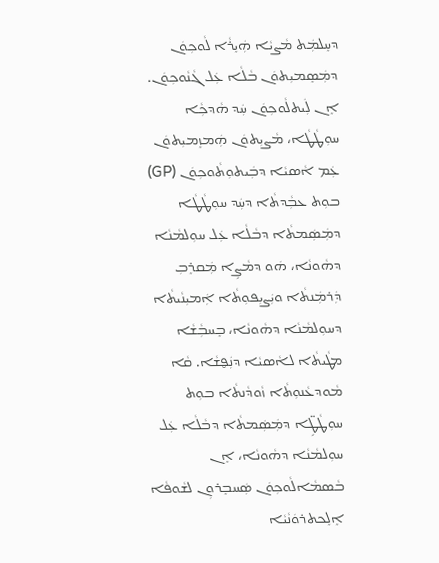ܕܚܸܠܡܲܬ ܡܵܨܝܵܐ ܗܲܝܸܪܵܐ ܠܵܘܟܼܘܿܢ ܕܡܲܣܸܡܝܼܬܘܿܢ ܒܵܠܵܐ ܥܲܠ ܓܵܢܵܘܟܼܘܿܢ. ܐܸܢ ܠܲܝܬܠܵܘܟܼܘܿܢ ܚܲܕ ܗܵܕܟܼܵܐ ܚܘܼܛܵܛܵܐ، ܡܵܨܝܼܬܘܿܢ ܗܲܡܙܸܡܝܼܬܘܿܢ ܥܲܡ ܐܵܣܝܵܐ ܕܒܲܝܬܘܼܬܵܘܟܼܘܿܢ (GP) ܒܘܼܬ ܥܒܼܵܕܬܵܐ ܕܚܲܕ ܚܘܼܛܵܛܵܐ ܕܡܲܣܲܡܬܵܐ ܕܒܵܠܵܐ ܥܲܠ ܚܘܼܠܡܵܢܵܐ ܕܗܵܘܢܵܐ، ܗܿܘ ܕܡܵܨܹܐ ܡܲܩܪܸܒܼ ܕܲܪܡܲܢܬܵܐ ܘܝܲܨܝܼܦܘܼܬܵܐ ܐܲܡܝܼܢܵܝܬܵܐ ܕܚܘܼܠܡܵܢܵܐ ܕܗܵܘܢܵܐ، ܒܸܚܒܼܵܫܵܐ ܡܛܵܝܬܵܐ ܠܐܵܣܝܵܐ ܕܢܲܦ̮ܫܵܐ. ܩܵܐ ܡܵܘܕܥܵܢܘܼܬܵܐ ܙܵܘܕܵܢܬܵܐ ܒܘܼܬ ܚܘܼܛܵܛܹ̈ܐ ܕܡܲܣܲܡܬܵܐ ܕܒܵܠܵܐ ܥܲܠ ܚܘܼܠܡܵܢܵܐ ܕܗܵܘܢܵܐ، ܐܸܢ ܒܵܣܡܵܐܠܵܘܟܼܘܿܢ ܣܲܚܒܸܪܘܼܢ ܠܫܵܘܦܵܐ ܐܸܠܸܟܬܪܘܿܢܵܝܵܐ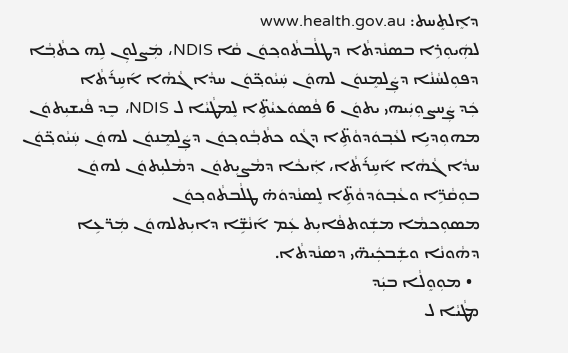ܕܐܸܠܬܸܚܬ: www.health.gov.au
ܠܗܲܝܘܼܪܹܐ ܒܣܢܵܕܬܵܐ ܕܛܠܵܒܬܵܘܟ݂ܘܿܢ ܩܵܐ NDIS، ܡܲܨܠܘܼܢ ܠܹܗ ܟܬܵܒ݂ܵܐ ܕܦܘܼܠܚܵܢܵܐ ܕܨܲܠܡܸܢܘܿܢ ܠܗܘܿܢ ܚܲܝܵܘܟ݂̈ܘܿܢ ܚܕܵܐ ܓܵܗܵܐ ܐ݇ܚܹܪ݇ܬܵܐ
ܟܲܕ ܨܲܚܨܘܼܝܲܝܗܝ ܝܬܘܿܢ 6 ܦܵܣܘܿܥܝܵܬܹ̈ܐ ܠܸܡܛܵܝܵܐ ܠ NDIS، ܒܸܕ ܦܵܝܫܝܼܬܘܿܢ ܡܗܘܼܕܝܹܐ ܠܥܵܒ݂ܘܿܕܘܵܬܹ̈ܐ ܕܓܵܘ ܟܬܵܒ݂ܵܘܟ݂ܘܿܢ ܕܨܲܠܡܸܢܘܿܢ ܠܗܘܿܢ ܚܲܝܵܘܟ݂̈ܘܿܢ ܚܕܵܐ ܓܵܗܵܐ ܐ݇ܚܹܪ݇ܬܵܐ، ܐܲܝܟܵܐ ܕܡܵܨܝܼܬܘܿܢ ܕܡܵܠܝܼܬܘܿܢ ܠܗܘܿܢ ܒܘܼܩܵܪܹ̈ܐ ܘܥܵܒ݂ܘܿܕܘܵܬܹ̈ܐ ܠܸܣܢܵܕܘܿܗ̇ ܛܠܵܒܬܵܘܟ݂ܘܿܢ
ܡܣܘܼܟܡܵܐ ܡܫܲܘܬܦܵܐܝܼܬ ܥܲܡ ܐ݇ܢܵܫܹ̈ܐ ܕܐܝܼܬܠܗܘܿܢ ܡܲܪ̈ܥܹܐ ܕܗܵܘܢܵܐ ܘܫܲܒܟܲܝܗ̈ܝ ܕܣܢܵܕܬܵܐ.
  • ܡܘܼܘܸܠܵܐ ܒܝܲܕ
ܡܛܵܝܵܐ ܠ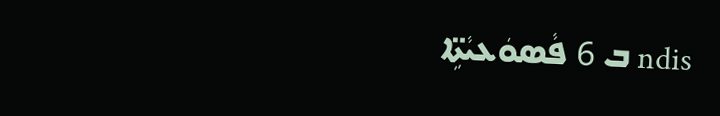ndis ܒ 6 ܦܵܣܘܿܥܝܵܬܹ̈ܐ